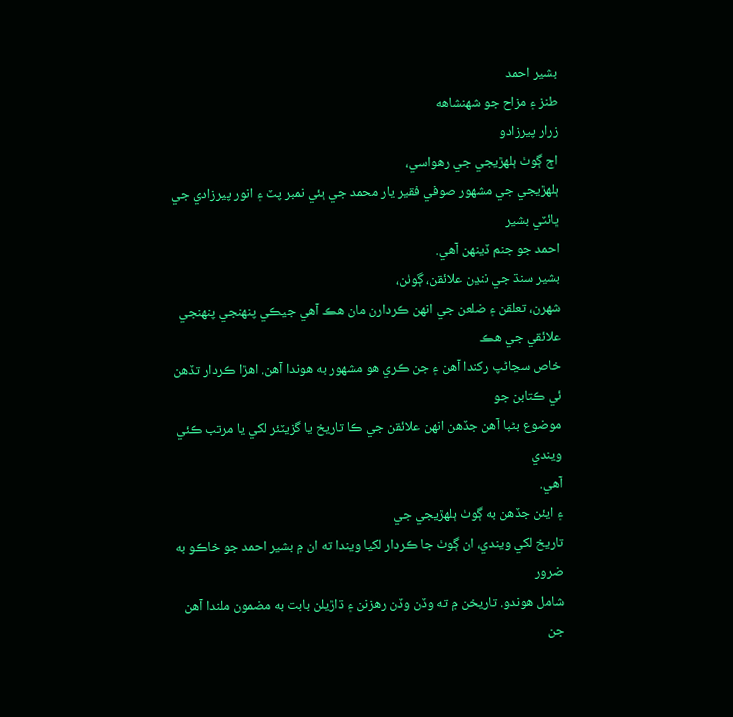بشير احمد
طنز ۽ مزاح جو شهنشاهه
زرار پيرزادو
اڄ ڳوٺ ٻلهڙيجي جي رهواسي،
ٻلهڙيجي جي مشهور صوفي فقير يار محمد جي ٻئي نمبر پٽ ۽ انور پيرزادي جي ڀائٽي بشير
احمد جو جنم ڏينهن آهي.
بشير سنڌ جي ننڍن علائقن، ڳوٺن،
شهرن، تعلقن ۽ ضلعن جي انهن ڪردارن مان هڪ آهي جيڪي پنهنجي پنهنجي علائقي جي هڪ
خاص سڃاڻپ رکندا آهن ۽ جن ڪري هو مشهور به هوندا آهن. اهڙا ڪردار تڏهن ئي ڪتابن جو
موضوع بڻبا آهن جڏهن انهن علائقن جي ڪا تاريخ يا گزيٽئر لکي يا مرتب ڪئي ويندي
آهي.
۽ ايئن جڏهن به ڳوٺ ٻلهڙيجي جي
تاريخ لکي ويندي، ان ڳوٺ جا ڪردار لکيا ويندا ته ان ۾ بشير احمد جو خاڪو به ضرور
شامل هوندو. تاريخن ۾ ته وڏن وڏن رهزنن ۽ ڌاڙيلن بابت به مضمون ملندا آهن جن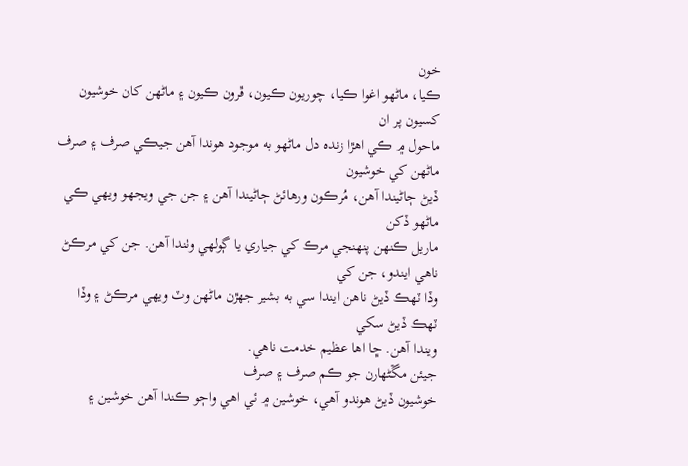خون
ڪيا، ماڻهو اغوا ڪيا، چوريون ڪيون، ڦرون ڪيون ۽ ماڻهن کان خوشيون کسيون پر ان
ماحول ۾ ڪي اهڙا زنده دل ماڻهو به موجود هوندا آهن جيڪي صرف ۽ صرف ماڻهن کي خوشيون
ڏيڻ ڄاڻيندا آهن، مُرڪون ورهائڻ ڄاڻيندا آهن ۽ جن جي ويجهو ويهي ڪي ماڻهو ڏکن
ماريل ڪنهن پنهنجي مرڪ کي جياري يا ڳولهي وٺندا آهن. جن کي مرڪڻ ناهي ايندو، جن کي
وڏا ٽهڪ ڏيڻ ناهن ايندا سي به بشير جهڙن ماڻهن وٽ ويهي مرڪڻ ۽ وڏا ٽهڪ ڏيڻ سکي
ويندا آهن. ڇا اها عظيم خدمت ناهي.
جيئن مڱڻهارن جو ڪم صرف ۽ صرف
خوشيون ڏيڻ هوندو آهي، خوشين ۾ ئي اهي واڄو ڪندا آهن خوشين ۽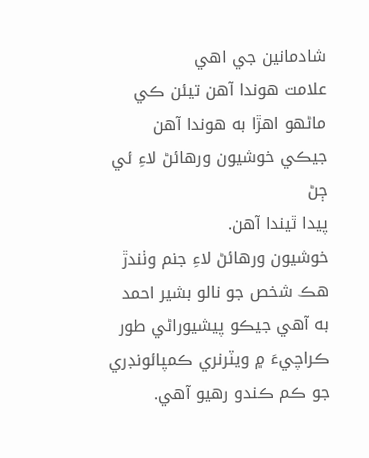شادمانين جي اهي
علامت هوندا آهن تيئن ڪي ماڻهو اهڙا به هوندا آهن جيڪي خوشيون ورهائڻ لاءِ ئي ڄڻ
پيدا ٿيندا آهن.
خوشيون ورهائڻ لاءِ جنم وٺندڙ
هڪ شخص جو نالو بشير احمد به آهي جيڪو پيشيوراڻي طور ڪراچيءَ ۾ ويٽرنري ڪمپائونڊري
جو ڪم ڪندو رهيو آهي.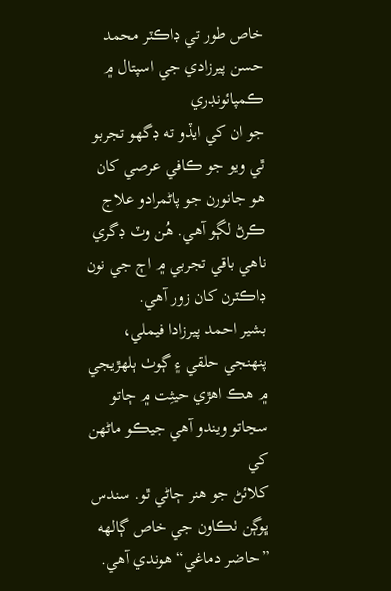خاص طور تي ڊاڪٽر محمد حسن پيرزادي جي اسپتال ۾ ڪمپائونڊري
جو ان کي ايڏو ته ڊگهو تجربو ٿي ويو جو ڪافي عرصي کان هو جانورن جو پاڻمرادو علاج
ڪرڻ لڳو آهي. هُن وٽ ڊگري ناهي باقي تجربي ۾ اڄ جي نون ڊاڪٽرن کان زور آهي.
بشير احمد پيرزادا فيملي،
پنهنجي حلقي ۽ ڳوٺ ٻلهڙيجي ۾ هڪ اهڙي حيثِت ۾ ڄاتو سڃاتو ويندو آهي جيڪو ماڻهن کي
کلائڻ جو هنر ڄاڻي ٿو. سندس ڀوڳن ٺڪاون جي خاص ڳالهه ”حاضر دماغي“ هوندي آهي.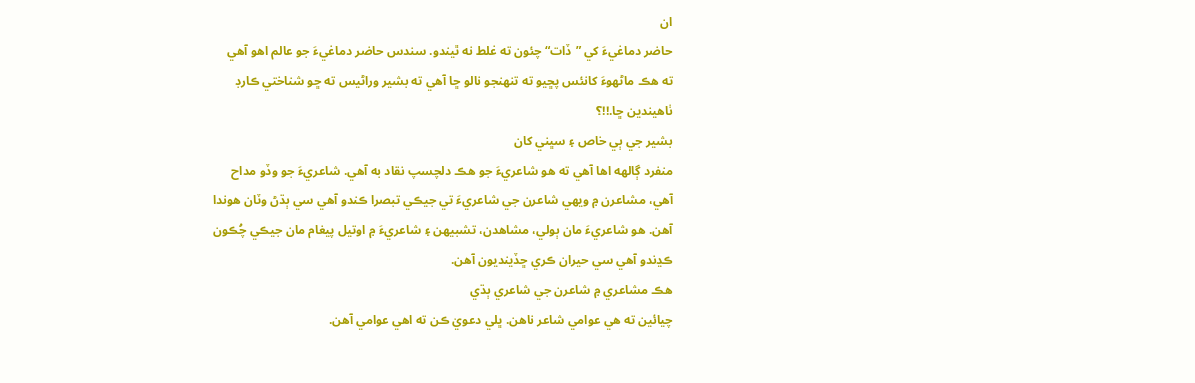ان
حاضر دماغيءَ کي ”ڏات“ چئون ته غلط نه ٿيندو. سندس حاضر دماغيءَ جو عالم اهو آهي
ته هڪ ماڻهوءَ کانئس پڇيو ته تنهنجو نالو ڇا آهي ته بشير وراڻيس ته ڇو شناختي ڪارڊ
ٺاهيندين ڇا.!!؟
بشير جي ٻي خاص ۽ سڀني کان
منفرد ڳالهه اها آهي ته هو شاعريءَ جو هڪ دلچسپ نقاد به آهي. شاعريءَ جو وڏو مداح
آهي، مشاعرن ۾ ويهي شاعرن جي شاعريءَ تي جيڪي تبصرا ڪندو آهي سي ٻڌڻ وٽان هوندا
آهن. هو شاعريءَ مان ٻولي، مشاهدن، تشبيهن ۽ شاعريءَ ۾ اوتيل پيغام مان جيڪي چُڪون
ڪڍندو آهي سي حيران ڪري ڇڏينديون آهن.
هڪ مشاعري ۾ شاعرن جي شاعري ٻڌي
چيائين ته هي عوامي شاعر ناهن. ڀلي دعويٰ ڪن ته اهي عوامي آهن.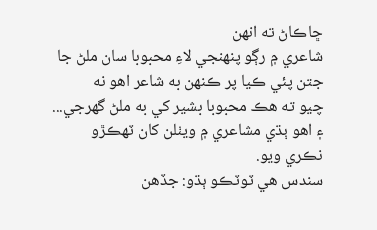ڇاڪاڻ ته انهن
شاعري ۾ رڳو پنهنجي لاءِ محبوبا سان ملڻ جا جتن پئي ڪيا پر ڪنهن به شاعر اهو نه
چيو ته هڪ محبوبا بشير کي به ملڻ گهرجي... ۽ اهو ٻڌي مشاعري ۾ ويٺلن کان ٽهڪڙو
نڪري ويو.
سندس هي ٽوٽڪو ٻڌو: جڏهن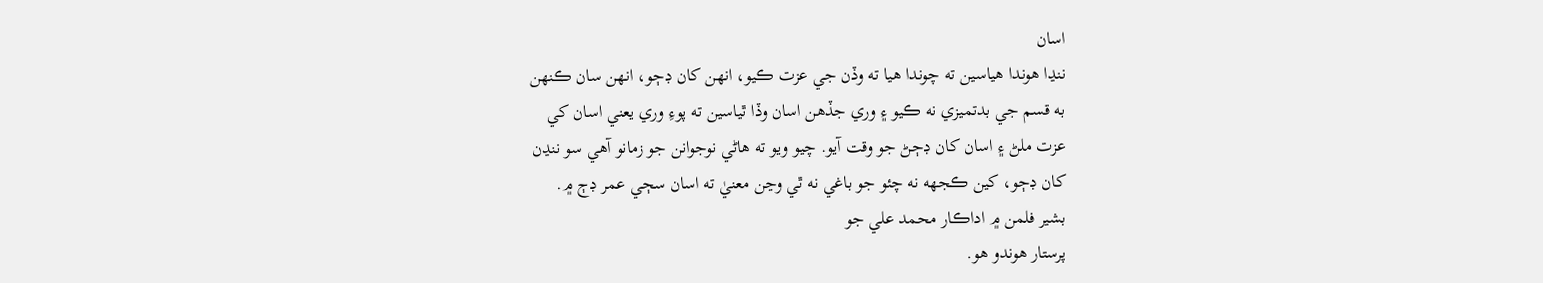اسان
ننڍا هوندا هياسين ته چوندا هيا ته وڏن جي عزت ڪيو، انهن کان ڊڄو، انهن سان ڪنهن
به قسم جي بدتميزي نه ڪيو ۽ وري جڏهن اسان وڏا ٿياسين ته پوءِ وري يعني اسان کي
عزت ملڻ ۽ اسان کان ڊڄڻ جو وقت آيو. چيو ويو ته هاڻي نوجوانن جو زمانو آهي سو ننڍن
کان ڊڄو، کين ڪجهه نه چئو جو باغي نه ٿي وڃن معنيٰ ته اسان سڄي عمر ڊڄ ۾.
بشير فلمن ۾ اداڪار محمد علي جو
پرستار هوندو هو.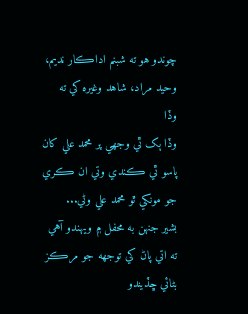چوندو هو ته شبنم اداڪار نديم، وحيد مراد، شاهد وغيره کي ته وڏا
وڏا ٻک ٿي وجهي پر محمد علي کان پاسو ٿي ڪندي وتي ان ڪري جو مونکي ٿو محمد علي وڻي...
بشير جنهن به محفل ۾ ويهندو آهي
ته اتي پاڻ کي توجهه جو مرڪز بڻائي ڇڏيندو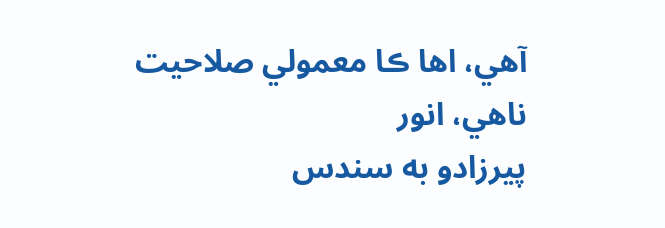آهي، اها ڪا معمولي صلاحيت ناهي، انور
پيرزادو به سندس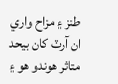طنز ۽ مزاح واري ان آرٽ کان بيحد متاثر هوندو هو ۽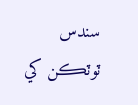سندس ٽوٽڪن کي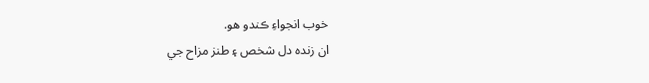خوب انجواءِ ڪندو هو.
ان زنده دل شخص ۽ طنز مزاح جي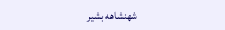شهنشاهه بشير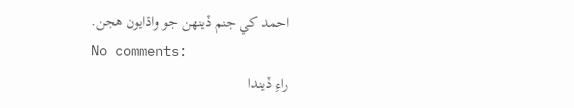احمد کي جنم ڏينهن جو واڌايون هجن.
No comments:
راءِ ڏيندا